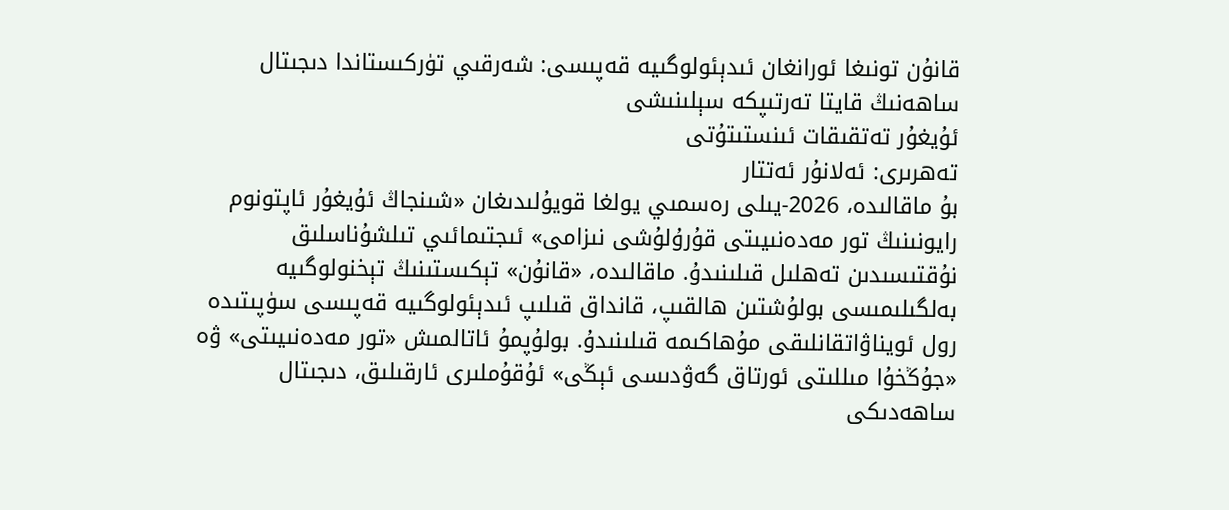قانۇن تونىغا ئورانغان ئىدېئولوگىيە قەپىسى: شەرقىي تۈركىستاندا دىجىتال ساھەنىڭ قايتا تەرتىپكە سېلىنىشى
ئۇيغۇر تەتقىقات ئىنستىتۇتى
تەھرىرى: ئەلانۇر ئەتتار
بۇ ماقالىدە، 2026-يىلى رەسمىي يولغا قويۇلىدىغان «شىنجاڭ ئۇيغۇر ئاپتونوم رايونىنىڭ تور مەدەنىيىتى قۇرۇلۇشى نىزامى» ئىجتىمائىي تىلشۇناسلىق نۇقتىسىدىن تەھلىل قىلىنىدۇ. ماقالىدە، «قانۇن» تېكىستىنىڭ تېخنولوگىيە بەلگىلىمىسى بولۇشتىن ھالقىپ، قانداق قىلىپ ئىدېئولوگىيە قەپىسى سۈپىتىدە رول ئويناۋاتقانلىقى مۇھاكىمە قىلىنىدۇ. بولۇپمۇ ئاتالمىش «تور مەدەنىيىتى» ۋە «جۇڭخۇا مىللىتى ئورتاق گەۋدىسى ئېڭى» ئۇقۇملىرى ئارقىلىق، دىجىتال ساھەدىكى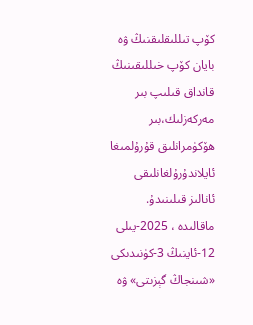كۆپ تىللىقلىقنىڭ ۋە بايان كۆپ خىللىقىنىڭ قانداق قىلىپ بىر مەركەزلىك،بىر ھۆكۈمرانلىق قۇرۇلمىغا ئايلاندۇرۇلغانلىقى ئانالىز قىلىنىدۇ. ماقالىدە ، 2025-يىلى 12-ئاينىڭ 3-كۈنىدىكى «شىنجاڭ گېزىتى» ۋە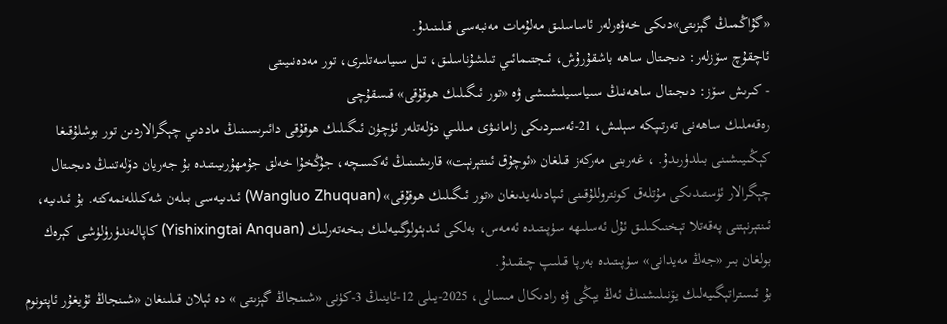«گۇاڭمىڭ گېزىتى»دىكى خەۋەرلەر ئاساسلىق مەلۇمات مەنبەسى قىلىنىدۇ.
ئاچقۇچ سۆزلەر: دىجىتال ساھە باشقۇرۇش، ئىجتىمائىي تىلشۇناسلىق، تىل سىياسەتلىرى، تور مەدەنىيىتى
- كىرىش سۆز: دىجىتال ساھەنىڭ سىياسىيلىشىشى ۋە «تور ئىگىلىك ھوقۇقى» قىسقۇچى
رەقەملىك ساھەنى تەرتىپكە سېلىش، 21-ئەسىردىكى زامانىۋى مىللىي دۆلەتلەر ئۈچۈن ئىگىلىك ھوقۇقى دائىرىسىنىڭ ماددىي چېگرالاردىن تور بوشلۇقىغا كېڭىيىشىنى بىلدۈرىدۇ. ، غەربنى مەركەز قىلغان «ئوچۇق ئىنتېرنېت» قارىشىنىڭ ئەكسىچە، جۇڭخۇا خەلق جۇمھۇرىيىتىدە بۇ جەريان دۆلەتنىڭ دىجىتال چېگرالار ئۈستىدىكى مۇتلەق كونتروللۇقىنى ئىپادىلەيدىغان «تور ئىگىلىك ھوقۇقى» (Wangluo Zhuquan) ئىدىيەسى بىلەن شەكىللەنمەكتە. بۇ ئىدىيە، ئىنتېرنېتنى پەقەتلا تېخنىكىلىق ئۇل ئەسلىھە سۈپىتىدە ئەمەس، بەلكى ئىدېئولوگىيەلىك بىخەتەرلىك (Yishixingtai Anquan) كاپالەندۈرۈلۈشى كېرەك بولغان بىر «جەڭ مەيدانى» سۈپىتىدە بەرپا قىلىپ چىقىدۇ.
بۇ ئىستراتېگىيەلىك يۆنىلىشنىڭ ئەڭ يېڭى ۋە رادىكال مىسالى، 2025-يىلى 12-ئاينىڭ 3-كۈنى «شىنجاڭ گېزىتى » دە ئېلان قىلىنغان «شىنجاڭ ئۇيغۇر ئاپتونوم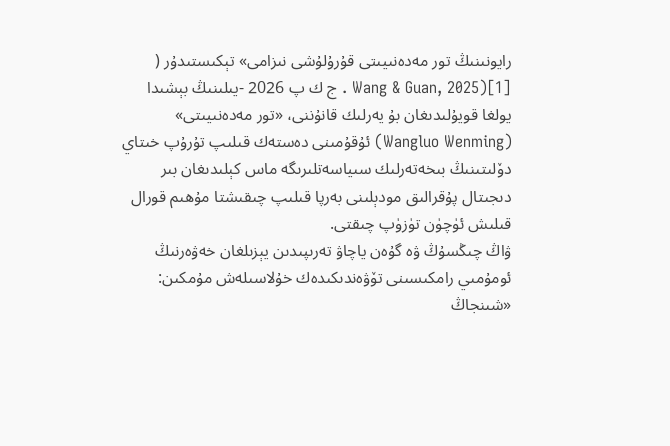رايونىنىڭ تور مەدەنىيىتى قۇرۇلۇشى نىزامى» تېكىستىدۇر ( [1](Wang & Guan, 2025 . ج ك پ 2026 -يىلىنىڭ بېشىدا يولغا قويۇلىدىغان بۇ يەرلىك قانۇننى، «تور مەدەنىيىتى» (Wangluo Wenming) ئۇقۇمىنى دەستەك قىلىپ تۇرۇپ خىتاي دۆلىتىنىڭ بىخەتەرلىك سىياسەتلىرىگە ماس كېلىدىغان بىر دىجىتال پۇقرالىق مودېلىنى بەرپا قىلىپ چىقىشتا مۇھىم قورال قىلىش ئۈچۈن تۈزۈپ چىقتى.
ۋاڭ چىڭسۇڭ ۋە گۇەن ياچاۋ تەرىپىدىن يېزىلغان خەۋەرنىڭ ئومۇمىي رامكىسىنى تۆۋەندىكىدەك خۇلاسىلەش مۇمكىن: «شىنجاڭ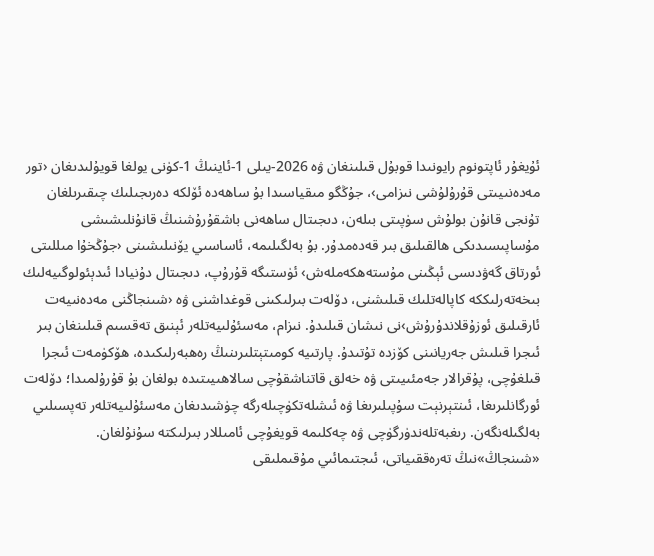ئۇيغۇر ئاپتونوم رايونىدا قوبۇل قىلىنغان ۋە 2026-يىلى 1-ئاينىڭ 1-كۈنى يولغا قويۇلىدىغان ‹تور مەدەنىيىتى قۇرۇلۇشى نىزامى›، جۇڭگو مىقياسىدا بۇ ساھەدە ئۆلكە دەرىجىلىك چىقىرىلغان تۇنجى قانۇن بولۇش سۈپىتى بىلەن، دىجىتال ساھەنى باشقۇرۇشنىڭ قانۇنلىشىشى مۇساپىسىدىكى ھالقىلىق بىر قەدەمدۇر. بۇ بەلگىلىمە، ئاساسىي يۆنىلىشىنى ‹جۇڭخۇا مىللىتى ئورتاق گەۋدىسى ئېڭىنى مۇستەھكەملەش› ئۈستىگە قۇرۇپ، دىجىتال دۇنيادا ئىدېئولوگىيەلىك بىخەتەرلىككە كاپالەتلىك قىلىشنى، دۆلەت بىرلىكىنى قوغداشنى ۋە ‹شىنجاڭنى مەدەنىيەت ئارقىلىق ئوزۇقلاندۇرۇش›نى نىشان قىلىدۇ. نىزام، مەسئۇلىيەتلەر ئېنىق تەقسىم قىلىنغان بىر ئىجرا قىلىش جەريانىنى كۆزدە تۇتىدۇ. پارتىيە كومىتېتلىرىنىڭ رەھبەرلىكىدە، ھۆكۈمەت ئىجرا قىلغۇچى، پۇقرالار جەمئىيىتى ۋە خەلق قاتناشقۇچى سالاھىيىتىدە بولغان بۇ قۇرۇلمىدا؛ دۆلەت ئورگانلىرىغا، ئىنتېرنېت سۇپىلىرىغا ۋە ئىشلەتكۈچىلەرگە چۈشىدىغان مەسئۇلىيەتلەر تەپسىلىي بەلگىلەنگەن. رىغبەتلەندۈرگۈچى ۋە چەكلىمە قويغۇچى ئامىللار بىرلىكتە سۇنۇلغان. «شىنجاڭ»نىڭ تەرەققىياتى، ئىجتىمائىي مۇقىملىقى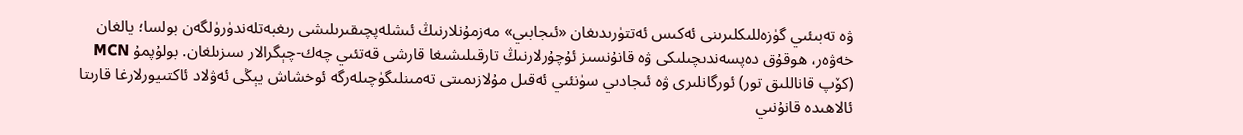ۋە تەبىئىي گۈزەللىكلىرىنى ئەكىس ئەتتۈرىدىغان «ئىجابىي» مەزمۇنلارنىڭ ئىشلەپچىقىرىلىشى رىغبەتلەندۈرۈلگەن بولسا؛ يالغان خەۋەر، ھوقۇق دەپسەندىچىلىكى ۋە قانۇنسىز ئۇچۇرلارنىڭ تارقىلىشىغا قارشى قەتئىي چەك-چېگرالار سىزىلغان. بولۇپمۇ MCN (كۆپ قاناللىق تور) ئورگانلىرى ۋە ئىجادىي سۈنئىي ئەقىل مۇلازىمىتى تەمىنلىگۈچىلەرگە ئوخشاش يېڭى ئەۋلاد ئاكتىيورلارغا قارىتا ئالاھىدە قانۇنىي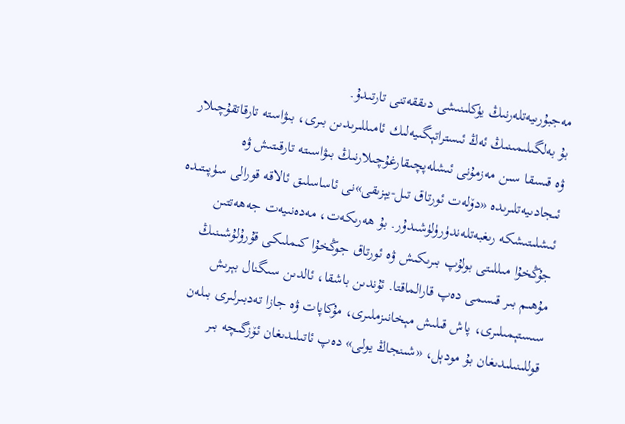مەجبۇرىيەتلەرنىڭ يۈكلىنىشى دىققەتنى تارتىدۇ.
بۇ بەلگىلىمىنىڭ ئەڭ ئىستراتېگىيەلىك ئامىللىرىدىن بىرى، بىۋاستە تارقاتقۇچىلار ۋە قىسقا سىن مەزمۇنى ئىشلەپچىقارغۇچىلارنىڭ بىۋاسىتە تارقىتىش ۋە ئىجادىيەتلىرىدە «دۆلەت ئورتاق تىل-يېزىقى»نى ئاساسلىق ئالاقە قورالى سۈپىتىدە ئىشلىتىشكە رىغبەتلەندۈرۈلۈشىدۇر. بۇ ھەرىكەت، مەدەنىيەت جەھەتتىن جۇڭخۇا مىللىتى بولۇپ بىرىكىش ۋە ئورتاق جوڭخۇا كىملىكى قۇرۇلۇشىنىڭ مۇھىم بىر قىسمى دەپ قارالماقتا. ئۇندىن باشقا، ئالدىن سىگنال بېرىش سىستېمىلىرى، پاش قىلىش مېخانىزملىرى، مۇكاپات ۋە جازا تەدبىرلىرى بىلەن قوللىنىلىدىغان بۇ مودېل، «شىنجاڭ يولى» دەپ ئاتىلىدىغان ئۆزگىچە بىر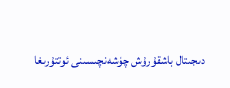دىجىتال باشقۇرۇش چۈشەنچىسىنى ئوتتۇرىغا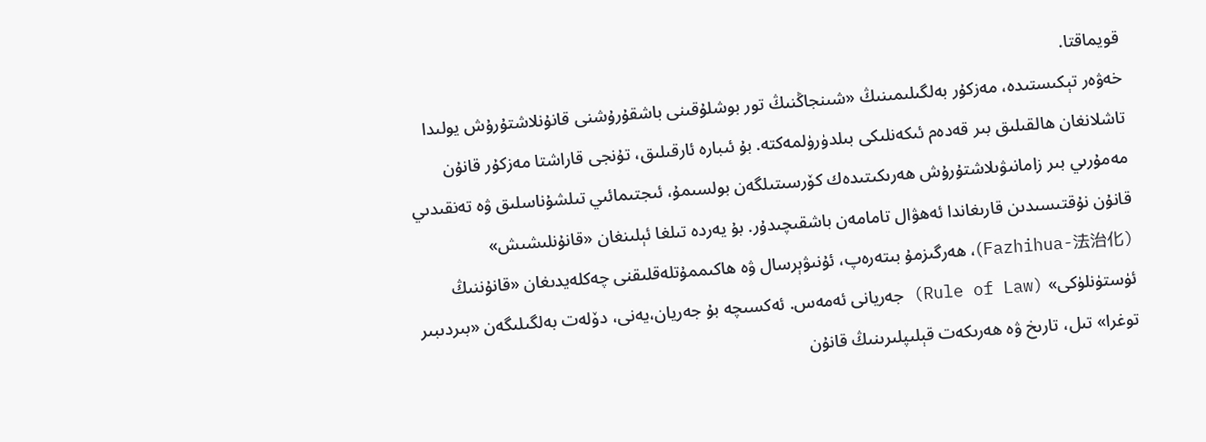قويماقتا.
خەۋەر تېكىستىدە، مەزكۇر بەلگىلىمىنىڭ «شىنجاڭنىڭ تور بوشلۇقىنى باشقۇرۇشنى قانۇنلاشتۇرۇش يولىدا تاشلانغان ھالقىلىق بىر قەدەم ئىكەنلىكى بىلدۈرۈلمەكتە. بۇ ئىبارە ئارقىلىق، تۇنجى قاراشتا مەزكۇر قانۇن مەمۇرىي بىر زامانىۋىلاشتۇرۇش ھەرىكىتىدەك كۆرسىتىلگەن بولسىمۇ، ئىجتىمائىي تىلشۇناسلىق ۋە تەنقىدىي قانۇن نۇقتىسىدىن قارىغاندا ئەھۋال تامامەن باشقىچىدۇر. بۇ يەردە تىلغا ئېلىنغان «قانۇنلىشىش» (Fazhihua-法治化)، ھەرگىزمۇ بىتەرەپ، ئۇنىۋېرسال ۋە ھاكىممۇتلەقلىقنى چەكلەيدىغان «قانۇننىڭ ئۈستۈنلۈكى» (Rule of Law) جەريانى ئەمەس. ئەكسىچە بۇ جەريان،يەنى، دۆلەت بەلگىلىگەن «بىردىبىر توغرا» تىل، تارىخ ۋە ھەرىكەت قېلىپلىرىنىڭ قانۇن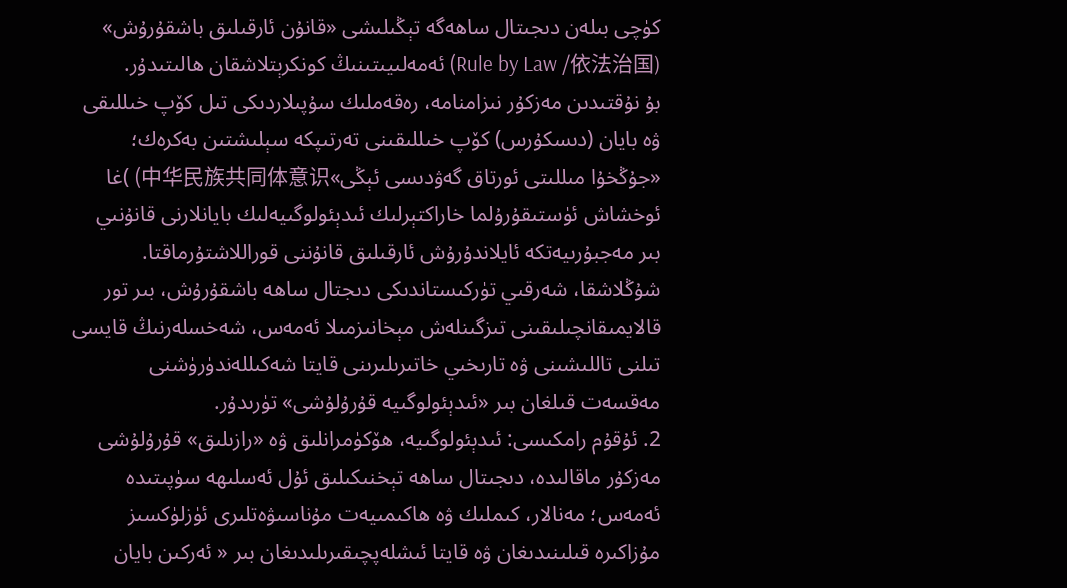كۈچى بىلەن دىجىتال ساھەگە تېڭىلىشى «قانۇن ئارقىلىق باشقۇرۇش» (Rule by Law /依法治国) ئەمەلىيىتىنىڭ كونكرېتلاشقان ھالىتىدۇر.
بۇ نۇقتىدىن مەزكۇر نىزامنامە، رەقەملىك سۇپىلاردىكى تىل كۆپ خىللىقى ۋە بايان (دىسكۇرس) كۆپ خىللىقىنى تەرتىپكە سېلىشتىن بەكرەك؛ «جۇڭخۇا مىللىتى ئورتاق گەۋدىسى ئېڭى»中华民族共同体意识) )غا ئوخشاش ئۈستىقۇرۇلما خاراكتېرلىك ئىدېئولوگىيەلىك بايانلارنى قانۇنىي بىر مەجبۇرىيەتكە ئايلاندۇرۇش ئارقىلىق قانۇننى قوراللاشتۇرماقتا. شۇڭلاشقا، شەرقىي تۈركىستاندىكى دىجتال ساھە باشقۇرۇش، بىر تور قالايمىقانچىلىقىنى تىزگىنلەش مېخانىزمىلا ئەمەس، شەخسلەرنىڭ قايسى تىلنى تاللىشىنى ۋە تارىخىي خاتىرىلىرىنى قايتا شەكىللەندۈرۈشنى مەقسەت قىلغان بىر «ئىدېئولوگىيە قۇرۇلۇشى» تۈرىدۇر.
2. ئۇقۇم رامكىسى: ئىدېئولوگىيە، ھۆكۈمرانلىق ۋە «رازىلىق» قۇرۇلۇشى
مەزكۇر ماقالىدە، دىجىتال ساھە تېخنىكىلىق ئۇل ئەسلىھە سۈپىتىدە ئەمەس؛ مەنالار، كىملىك ۋە ھاكىمىيەت مۇناسىۋەتلىرى ئۈزلۈكسىز مۇزاكىرە قىلىنىدىغان ۋە قايتا ئىشلەپچىقىرىلىدىغان بىر « ئەركىن بايان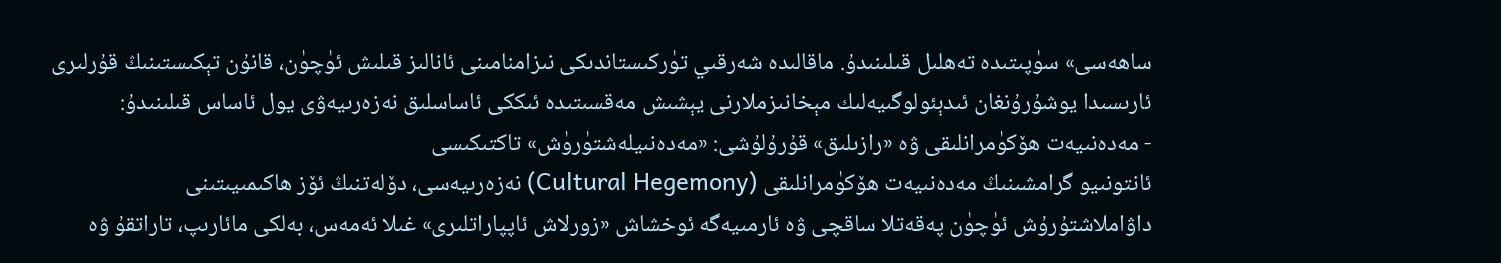ساھەسى» سۈپىتىدە تەھلىل قىلىنىدۇ. ماقالىدە شەرقىي تۈركىستاندىكى نىزامنامىنى ئانالىز قىلىش ئۈچۈن، قانۇن تېكىستىنىڭ قۇرلىرى ئارىسىدا يوشۇرۇنغان ئىدېئولوگىيەلىك مېخانىزملارنى يېشىش مەقسىتىدە ئىككى ئاساسلىق نەزەرىيەۋى يول ئاساس قىلىنىدۇ:
- مەدەنىيەت ھۆكۈمرانلىقى ۋە «رازىلىق» قۇرۇلۇشى: «مەدەنىيلەشتۈرۈش» تاكتىكىسى
ئانتونىيو گرامشىنىڭ مەدەنىيەت ھۆكۈمرانلىقى (Cultural Hegemony) نەزەرىيەسى، دۆلەتنىڭ ئۆز ھاكىمىيىتىنى داۋاملاشتۇرۇش ئۈچۈن پەقەتلا ساقچى ۋە ئارمىيەگە ئوخشاش «زورلاش ئاپپاراتلىرى» غىلا ئەمەس، بەلكى مائارىپ، تاراتقۇ ۋە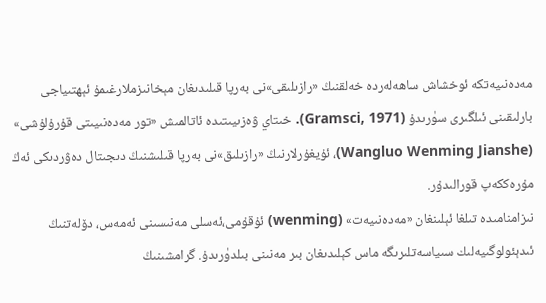مەدەنىيەتكە ئوخشاش ساھەلەردە خەلقنىڭ «رازىلىقى»نى بەرپا قىلىدىغان مېخانىزملارغىمۇ ئېھتىياجى بارلىقىنى ئىلگىرى سۈرىدۇ (Gramsci, 1971). خىتاي ۋەزىيىتىدە ئاتالمىش «تور مەدەنىيىتى قۇرۇلۇشى» (Wangluo Wenming Jianshe)، ئۇيغۇرلارنىڭ «رازىلىق»نى بەرپا قىلىشنىڭ دىجىتال دەۋردىكى ئەڭ مۇرەككەپ قورالىدۇر.
نىزامنامىدە تىلغا ئېلىنغان «مەدەنىيەت» (wenming) ئۇقۇمى،ئەسلى مەنىسىنى ئەمەس، دۆلەتنىڭ ئىدېئولوگىيەلىك سىياسەتلىرىگە ماس كېلىدىغان بىر مەنىنى بىلدۈرىدۇ. گرامشىنىڭ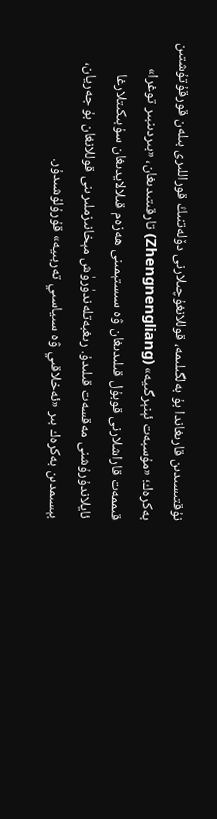نۇقتىسىدىن قارىغاندا بۇ بەلگىلىمە، قوللانغۇچىلارنى دۆلەتنىڭ قوراللىرى بىلەن قورقۇتۇشتىن بەكرەك؛ «مۇسبەت ئېنېرگىيە» (Zhengnengliang) تارقىتىدىغان، «بىردىنبىر توغرا» قىممەت قاراشلارنى قوبۇل قىلىدىغان ۋە سىستېمىنى ھەزەم قىلالايدىغان سۇبىكىتلارغا ئايلاندۇرۇشنى مەقسەت قىلىدۇ. رىغبەتلەندۈرۈش مېخانىزملىرىنى قوللانغان بۇ جەريان، بېسىمدىن بەكرەك بىر «ئەخلاقىي ۋە سىياسىي تەربىيە» قۇرۇلۇشىدۇر.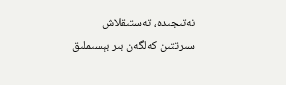نەتىجىدە، تەستىقلاش سىرتتىن كەلگەن بىر بېسىملىق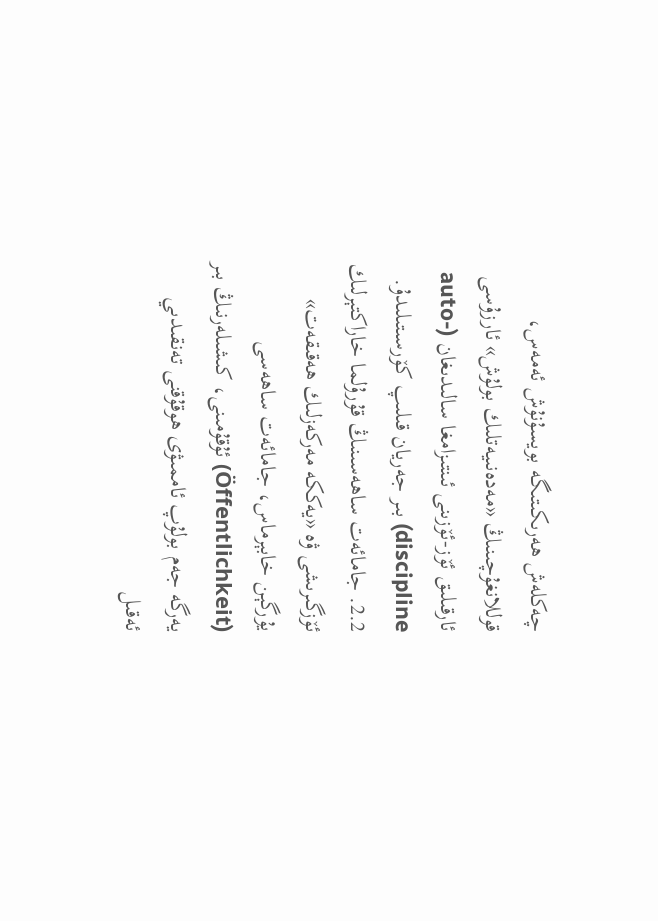چەكلەش ھەرىكىتىگە بويسۇنۇش ئەمەس، قوللانغۇچىنىڭ «مەدەنىيەتلىك بولۇش» ئارزۇسى ئارقىلىق ئۆز-ئۆزىنى ئىنتىزامغا سالىدىغان (auto-discipline) بىر جەريان قىلىپ كۆرسىتىلىدۇ.
2.2. جامائەت ساھەسىنىڭ قۇرۇلما خاراكتېرلىك ئۆزگىرىشى ۋە «يەككە مەركەزلىك ھەقىقەت»
يۇرگېن خابېرماس، جامائەت ساھەسى (Öffentlichkeit) ئۇقۇمىنى، كىشىلەرنىڭ بىر يەرگە جەم بولۇپ ئاممىۋى ھوقۇقنى تەنقىدىي ئەقىل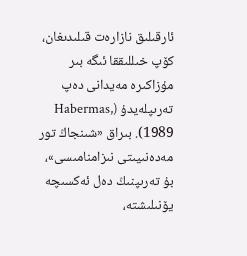ئارقىلىق نازارەت قىلىدىغان، كۆپ خىللىققا ئىگە بىر مۇزاكىرە مەيدانى دەپ تەرىپلەيدۇ (Habermas, 1989). بىراق «شىنجاڭ تور مەدەنىيىتى نىزامنامىسى»، بۇ تەرىپنىڭ دەل ئەكسىچە يۆنىلىشتە،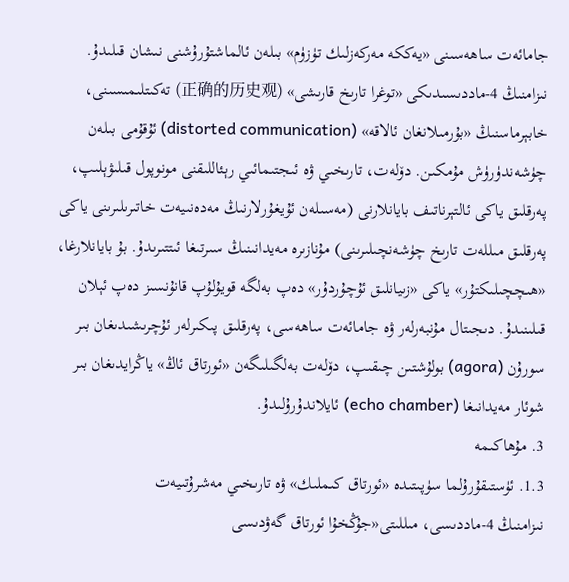جامائەت ساھەسىنى «يەككە مەركەزلىك تۈزۈم» بىلەن ئالماشتۇرۇشنى نىشان قىلىدۇ.
نىزامنىڭ 4-ماددىسىدىكى «توغرا تارىخ قارىشى» (正确的历史观) تەكىتلىمىسىنى، خابېرماسنىڭ «بۇرمىلانغان ئالاقە» (distorted communication) ئۇقۇمى بىلەن چۈشەندۈرۈش مۇمكىن. دۆلەت، تارىخىي ۋە ئىجتىمائىي رېئاللىقنى مونوپول قىلىۋېلىپ، پەرقلىق ياكى ئالتېرناتىف بايانلارنى (مەسىلەن ئۇيغۇرلارنىڭ مەدەنىيەت خاتىرىلىرىنى ياكى پەرقلىق مىللەت تارىخ چۈشەنچىلىرىنى) مۇنازىرە مەيدانىنىڭ سىرتىغا ئىتتىرىدۇ. بۇ بايانلارغا، «ھىچچىلىكتۇر» ياكى «زىيانلىق ئۇچۇردۇر» دەپ بەلگە قويۇلۇپ قانۇنسىز دەپ ئېلان قىلىنىدۇ. دىجىتال مۇنبەرلەر ۋە جامائەت ساھەسى، پەرقلىق پىكىرلەر ئۇچرىشىدىغان بىر سورۇن (agora) بولۇشتىن چىقىپ، دۆلەت بەلگىلىگەن «ئورتاق ئاڭ» ياڭرايدىغان بىر شوئار مەيدانىغا (echo chamber) ئايلاندۇرۇلىدۇ.
3. مۇھاكىمە
1.3. ئۈستىقۇرۇلما سۈپىتىدە «ئورتاق كىملىك» ۋە تارىخىي مەشرۇتىيەت
نىزامنىڭ 4-ماددىسى، مىللىتى«جۇڭخۇا ئورتاق گەۋدىسى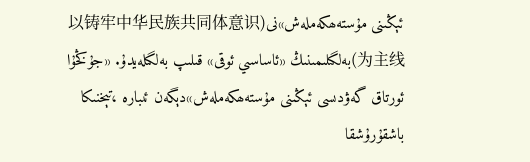ئېڭىنى مۇستەھكەملەش»نى(以铸牢中华民族共同体意识为主线)بەلگىلىمىنىڭ «ئاساسىي ئوقى» قىلىپ بەلگىلەيدۇ. «جۇڭخۇا ئورتاق گەۋدىسى ئېڭىنى مۇستەھكەملەش»دېگەن ئىبارە ،تېخنىكا باشقۇرۇشقا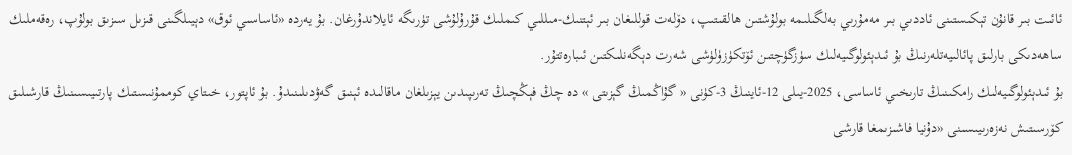ئائىت بىر قانۇن تېكىستىنى ئاددىي بىر مەمۇرىي بەلگىلىمە بولۇشتىن ھالقىتىپ، دۆلەت قوللىغان بىر ئېتنىك-مىللىي كىملىك قۇرۇلۇشى تۈرىگە ئايلاندۇرغان. بۇ يەردە «ئاساسىي ئوق» دېيىلگىنى قىزىل سىزىق بولۇپ، رەقەملىك ساھەدىكى بارلىق پائالىيەتلەرنىڭ بۇ ئىدېئولوگىيەلىك سۈزگۈچتىن ئۆتكۈزۈلۈشى شەرت دېگەنلىكتىن ئىبارەتتۇر.
بۇ ئىدېئولوگىيەلىك رامكىنىڭ تارىخىي ئاساسى، 2025-يىلى 12-ئاينىڭ 3-كۈنى « گۇاڭمىڭ گېزىتى » دە چڭ فېڭچىڭ تەرىپىدىن يېزىلغان ماقالىدە ئېنىق گەۋدىلىنىدۇ. بۇ ئاپتور، خىتاي كوممۇنىستىك پارتىيىسىنىڭ قارشىلىق كۆرسىتىش نەزەرىيىسىنى «دۇنيا فاشىزىمغا قارشى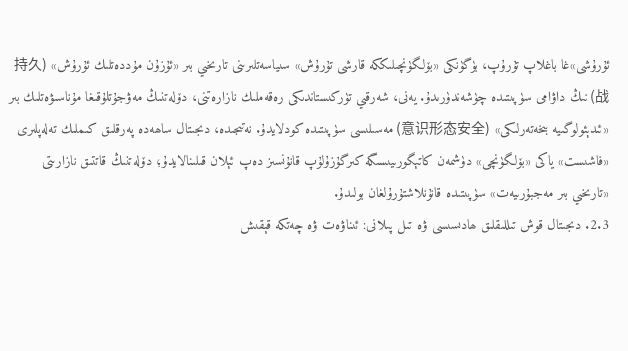ئۇرۇشى»غا باغلاپ تۇرۇپ، بۈگۈنكى «بۆلگۈنچىلىككە قارشى تۇرۇش» سىياسەتلىرىنى تارىخىي بىر «ئۇزۇن مۇددەتلىك ئۇرۇش» (持久战) نىڭ داۋامى سۈپىتىدە چۈشەندۈرىدۇ. يەنى، شەرقىي تۈركىستاندىكى رەقەملىك نازارەتنى، دۆلەتنىڭ مەۋجۇتلۇقىغا مۇناسىۋەتلىك بىر «ئىدېئولوگىيە بىخەتەرلىكى» (意识形态安全) مەسىلىسى سۈپىتىدە كودلايدۇ. نەتىجىدە، دىجىتال ساھەدە پەرقلىق كىملىك تەلەپلىرى «فاشىست» ياكى «بۆلگۈنچى» دۈشمەن كاتېگورىيىسىگە كىرگۇزۇلۇپ قانۇنسىز دەپ ئېلان قىلىنالايدۇ؛ دۆلەتنىڭ قاتتىق نازارىتى «تارىخىي بىر مەجبۇرىيەت» سۈپىتىدە قانۇنلاشتۇرۇلغان بولىدۇ.
2.3. دىجىتال قوش تىللىقلىق ھادىسىسى ۋە تىل پىلانى: ئىناۋەت ۋە چەتكە قېقىش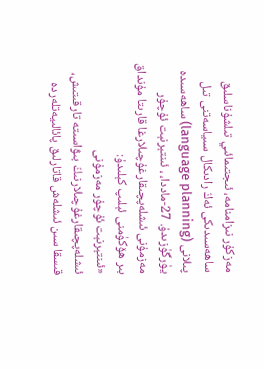مەزكۇر نىزامنامە، ئىجتىمائىي تىلشۇناسلىق ساھەسىدىكى ئەڭ رادىكال سىياسەتنى تىل پىلانى (language planning) ساھەسىدە يۈرگۈزىدۇ. 27-ماددا، ، ئىنتېرنېت ئۇچۇر مەزمۇنى ئىشلەپچىقارغۇچىلارغا قارىتا مۇنداق بىر ھۆكۈمنى ئېلىپ كېلىدۇ:
«ئىنتېرنېت ئۇچۇر مەزمۇنى ئىشلەپچىقارغۇچىلارنىڭ بىۋاسىتە تارقىتىش، قىسقا سىن ئىشلەش قاتارلىق پائالىيەتلەردە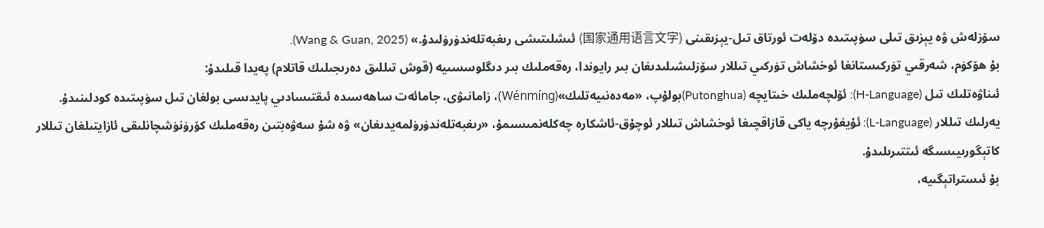سۆزلەش ۋە يېزىق تىلى سۈپىتىدە دۆلەت ئورتاق تىل-يېزىقىنى (国家通用语言文字) ئىشلىتىشى رىغبەتلەندۈرۈلىدۇ.» (Wang & Guan, 2025).
بۇ ھۆكۈم، شەرقىي تۈركىستانغا ئوخشاش تۈركىي تىللار سۆزلىشىلىدىغان بىر رايوندا، رەقەملىك بىر دىگلوسسىيە (قوش تىللىق دەرىجىلىك قاتلام) پەيدا قىلىدۇ:
ئىناۋەتلىك تىل (H-Language): ئۆلچەملىك خىتايچە (Putonghua)بولۇپ، «مەدەنىيەتلىك»(Wénmíng)، زامانىۋى، جامائەت ساھەسىدە ئىقتىسادىي پايدىسى بولغان تىل سۈپىتىدە كودلىنىدۇ.
يەرلىك تىللار (L-Language): ئۇيغۇرچە ياكى قازاقچىغا ئوخشاش تىللار ئوچۇق-ئاشكارە چەكلەنمىسىمۇ، «رىغبەتلەندۈرۈلمەيدىغان» ۋە شۇ سەۋەبتىن رەقەملىك كۆرۈنۈشچانلىقى ئازايتىلغان تىللار كاتېگورىيىسىگە ئىتتىرىلىدۇ.
بۇ ئىستراتېگىيە،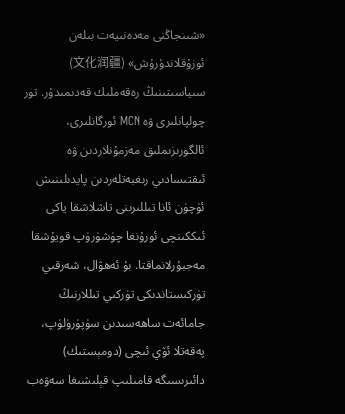«شىنجاڭنى مەدەنىيەت بىلەن ئوزۇقلاندۇرۇش» (文化润疆) سىياسىتىنىڭ رەقەملىك قەدىمىدۇر. تور چولپانلىرى ۋە MCN ئورگانلىرى، ئالگورىزىملىق مەزمۇنلاردىن ۋە ئىقتىسادىي رىغبەتلەردىن پايدىلىنىش ئۈچۈن ئانا تىللىرىنى تاشلاشقا ياكى ئىككىنچى ئورۇنغا چۈشۈرۈپ قويۇشقا مەجبۇرلانماقتا. بۇ ئەھۋال، شەرقىي تۈركىستاندىكى تۈركىي تىللارنىڭ جامائەت ساھەسىدىن سۈپۈرۈلۈپ، پەقەتلا ئۆي ئىچى (دومېستىك) دائىرىسىگە قامىلىپ قېلىشىغا سەۋەب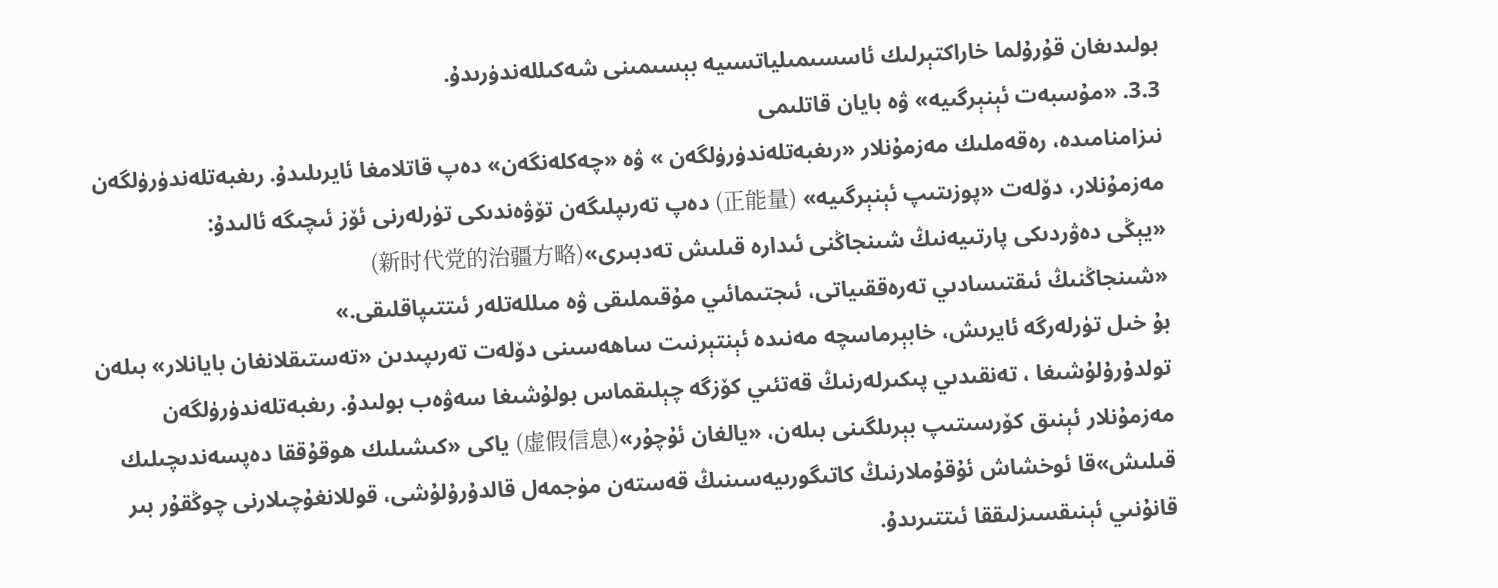بولىدىغان قۇرۇلما خاراكتېرلىك ئاسسىمىلياتسىيە بېسىمىنى شەكىللەندۈرىدۇ.
3.3. «مۇسبەت ئېنېرگىيە» ۋە بايان قاتلىمى
نىزامنامىدە، رەقەملىك مەزمۇنلار «رىغبەتلەندۈرۈلگەن » ۋە «چەكلەنگەن» دەپ قاتلامغا ئايرىلىدۇ. رىغبەتلەندۈرۈلگەن مەزمۇنلار، دۆلەت «پوزىتىپ ئېنېرگىيە» (正能量) دەپ تەرىپلىگەن تۆۋەندىكى تۈرلەرنى ئۆز ئىچىگە ئالىدۇ:
«يېڭى دەۋردىكى پارتىيەنىڭ شىنجاڭنى ئىدارە قىلىش تەدبىرى»(新时代党的治疆方略)
«شىنجاڭنىڭ ئىقتىسادىي تەرەققىياتى، ئىجتىمائىي مۇقىملىقى ۋە مىللەتلەر ئىتتىپاقلىقى.»
بۇ خىل تۈرلەرگە ئايرىش، خابېرماسچە مەنىدە ئېنتېرنىت ساھەسىنى دۆلەت تەرىپىدىن «تەستىقلانغان بايانلار» بىلەن تولدۇرۇلۇشىغا ، تەنقىدىي پىكىرلەرنىڭ قەتئىي كۆزگە چېلىقماس بولۇشىغا سەۋەب بولىدۇ. رىغبەتلەندۈرۈلگەن مەزمۇنلار ئېنىق كۆرسىتىپ بېرىلگىنى بىلەن، «يالغان ئۇچۇر»(虚假信息) ياكى «كىشىلىك ھوقۇققا دەپسەندىچىلىك قىلىش»قا ئوخشاش ئۇقۇملارنىڭ كاتىگورىيەسىنىڭ قەستەن مۈجمەل قالدۇرۇلۇشى، قوللانغۇچىلارنى چوڭقۇر بىر قانۇنىي ئېنىقسىزلىققا ئىتتىرىدۇ.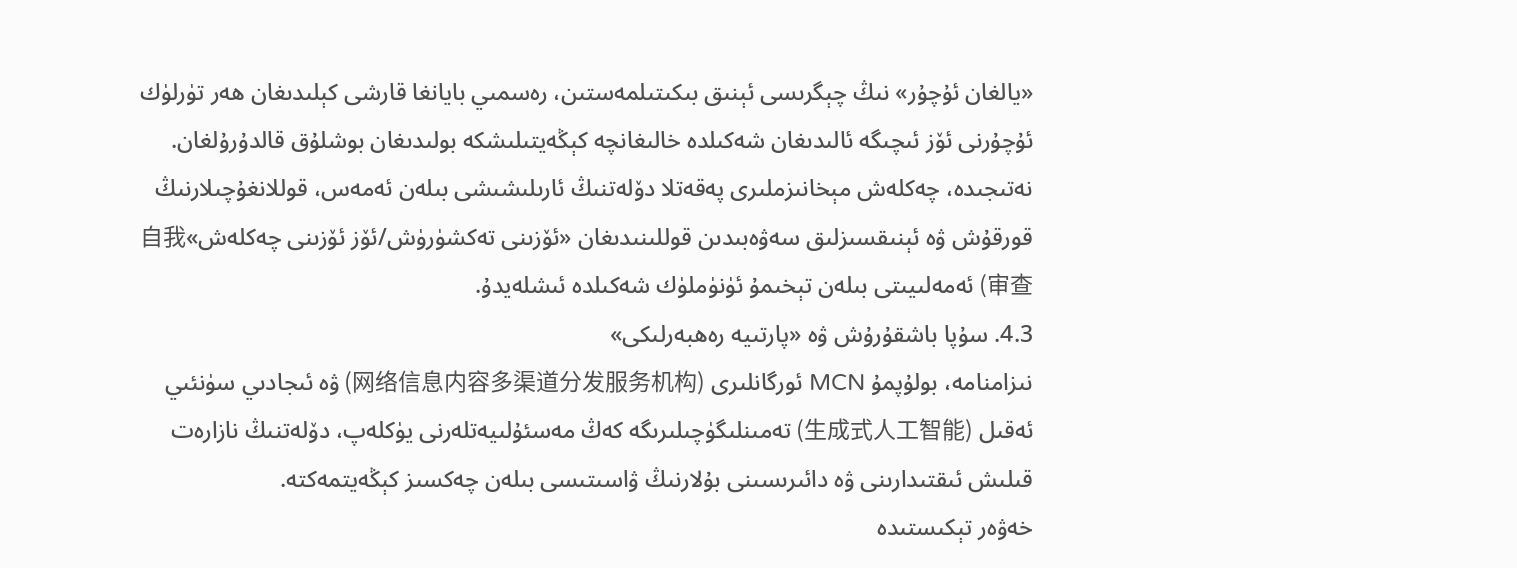«يالغان ئۇچۇر» نىڭ چېگرىسى ئېنىق بىكىتىلمەستىن، رەسمىي بايانغا قارشى كېلىدىغان ھەر تۈرلۈك ئۇچۇرنى ئۆز ئىچىگە ئالىدىغان شەكىلدە خالىغانچە كېڭەيتىلىشكە بولىدىغان بوشلۇق قالدۇرۇلغان. نەتىجىدە، چەكلەش مېخانىزملىرى پەقەتلا دۆلەتنىڭ ئارىلىشىشى بىلەن ئەمەس، قوللانغۇچىلارنىڭ قورقۇش ۋە ئېنىقسىزلىق سەۋەبىدىن قوللىنىدىغان «ئۆزىنى تەكشۈرۈش/ئۆز ئۆزىنى چەكلەش»自我审查) ئەمەلىيىتى بىلەن تېخىمۇ ئۈنۈملۈك شەكىلدە ئىشلەيدۇ.
4.3. سۇپا باشقۇرۇش ۋە «پارتىيە رەھبەرلىكى»
نىزامنامە، بولۇپمۇ MCN ئورگانلىرى (网络信息内容多渠道分发服务机构) ۋە ئىجادىي سۈنئىي ئەقىل (生成式人工智能) تەمىنلىگۈچىلىرىگە كەڭ مەسئۇلىيەتلەرنى يۈكلەپ، دۆلەتنىڭ نازارەت قىلىش ئىقتىدارىنى ۋە دائىرىسىنى بۇلارنىڭ ۋاسىتىسى بىلەن چەكسىز كېڭەيتمەكتە.
خەۋەر تېكىستىدە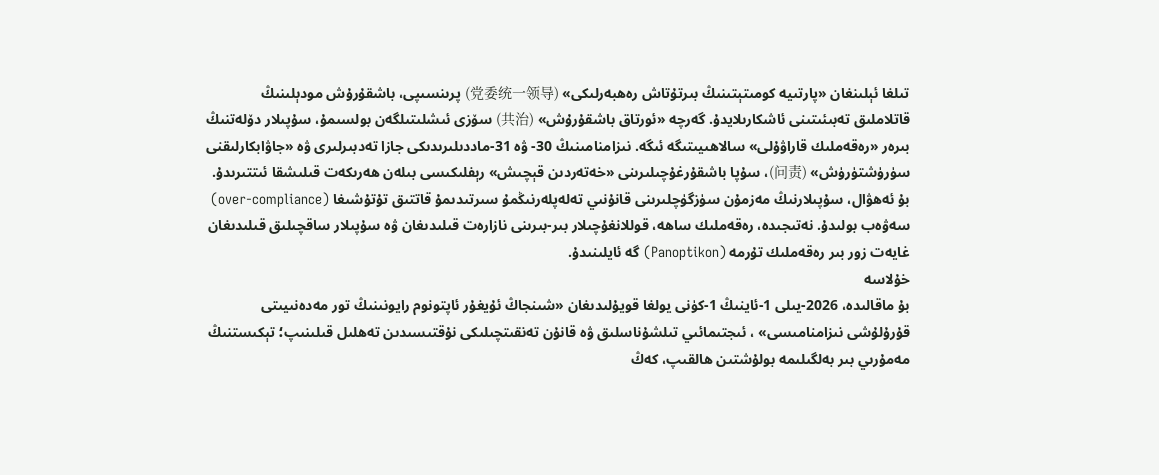تىلغا ئېلىنغان «پارتىيە كومىتېتىنىڭ بىرتۇتاش رەھبەرلىكى» (党委统一领导) پرىنسىپى، باشقۇرۇش مودېلىنىڭ قاتلاملىق تەبىئىتىنى ئاشكارىلايدۇ. گەرچە «ئورتاق باشقۇرۇش» (共治) سۆزى ئىشلىتىلگەن بولسىمۇ، سۇپىلار دۆلەتنىڭ بىرەر «رەقەملىك قاراۋۇلى» سالاھىيىتىگە ئىگە. نىزامنامىنىڭ 30- ۋە 31-ماددىلىرىدىكى جازا تەدبىرلىرى ۋە «جاۋابكارلىقنى سۈرۈشتۈرۈش» (问责)، سۇپا باشقۇرغۇچىلىرىنى «خەتەردىن قېچىش» رېفلىكىسى بىلەن ھەرىكەت قىلىشقا ئىتتىرىدۇ. بۇ ئەھۋال، سۇپىلارنىڭ مەزمۇن سۈزگۈچلىرىنى قانۇنىي تەلەپلەرنىڭمۇ سىرتىدىمۇ قاتتىق تۇتۇشىغا (over-compliance) سەۋەب بولىدۇ. نەتىجىدە، رەقەملىك ساھە، قوللانغۇچىلار بىر-بىرىنى نازارەت قىلىدىغان ۋە سۇپىلار ساقچىلىق قىلىدىغان غايەت زور بىر رەقەملىك تۇرمە (Panoptikon) گە ئايلىنىدۇ.
خۇلاسە
بۇ ماقالىدە، 2026-يىلى 1-ئاينىڭ 1-كۈنى يولغا قويۇلىدىغان «شىنجاڭ ئۇيغۇر ئاپتونوم رايونىنىڭ تور مەدەنىيىتى قۇرۇلۇشى نىزامنامىسى» ، ئىجتىمائىي تىلشۇناسلىق ۋە قانۇن تەنقىتچىلىكى نۇقتىسىدىن تەھلىل قىلىنىپ؛ تېكىستنىڭ مەمۇرىي بىر بەلگىلىمە بولۇشتىن ھالقىپ، كەڭ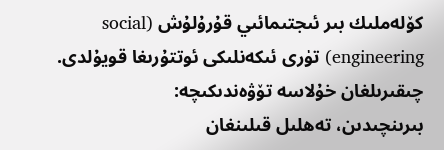كۆلەملىك بىر ئىجتىمائىي قۇرۇلۇش (social engineering) تۈرى ئىكەنلىكى ئوتتۇرىغا قويۇلدى. چىقىرىلغان خۇلاسە تۆۋەندىكىچە:
بىرىنچىدىن، تەھلىل قىلىنغان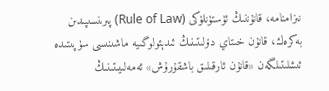نىزامنامە، قانۇننىڭ ئۈستۈنلۈكى (Rule of Law) پىرىنسىپىدىن بەكرەك، قانۇن خىتاي دۆلىتىنىڭ ئىدېئولوگىيە ماشىنىسى سۈپىتىدە ئىشلىتىلگەن «قانۇن ئارقىلىق باشقۇرۇش» ئەمەلىيىتىنىڭ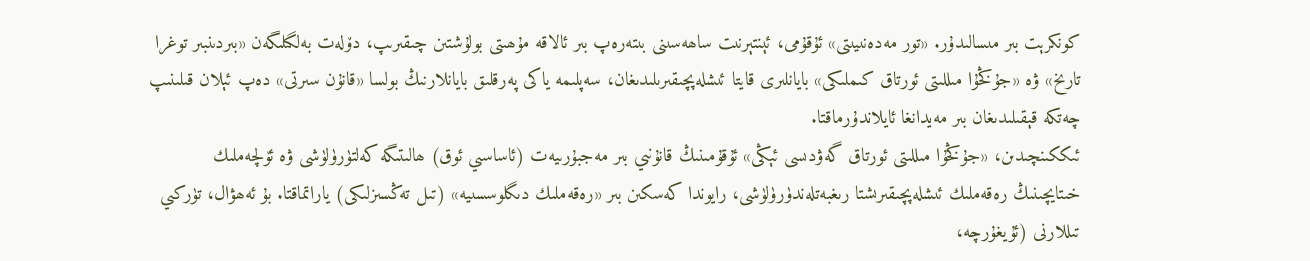كونكرېت بىر مىسالىدۇر. «تور مەدەنىيىتى» ئۇقۇمى، ئېنتېرنىت ساھەسىنى بىتەرەپ بىر ئالاقە مۇھىتى بولۇشتىن چىقىرىپ، دۆلەت بەلگىلىگەن «بىردىنبىر توغرا تارىخ» ۋە «جۇڭخۇا مىللىتى ئورتاق كىملىكى» بايانلىرى قايتا ئىشلەپچىقىرىلىدىغان، سەپلىمە ياكى پەرقلىق بايانلارنىڭ بولسا «قانۇن سىرتى» دەپ ئېلان قىلىنىپ چەتكە قېقىلىدىغان بىر مەيدانغا ئايلاندۇرماقتا.
ئىككىنچىدىن، «جۇڭخۇا مىللىتى ئورتاق گەۋدىسى ئېڭى» ئۇقۇمىنىڭ قانۇنىي بىر مەجبۇرىيەت (ئاساسىي ئوق) ھالىتىگە كەلتۈرۈلۈشى ۋە ئۆلچەملىك خىتايچىنىڭ رەقەملىك ئىشلەپچىقىرىشتا رىغبەتلەندۈرۈلۈشى، رايوندا كەسكىن بىر «رەقەملىك دىگلوسسىيە» (تىل تەڭسىزلىكى) ياراتماقتا. بۇ ئەھۋال، تۈركىي تىللارنى (ئۇيغۇرچە،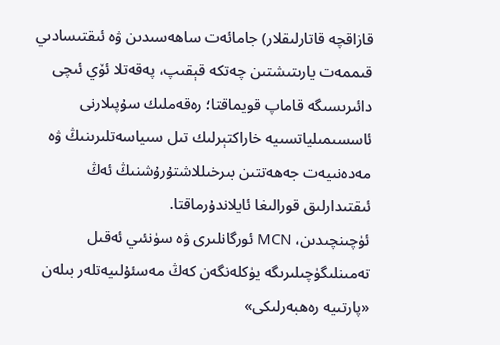قازاقچە قاتارلىقلار) جامائەت ساھەسىدىن ۋە ئىقتىسادىي قىممەت يارىتىشتىن چەتكە قېقىپ، پەقەتلا ئۆي ئىچى دائىرىسىگە قاماپ قويماقتا؛ رەقەملىك سۇپىلارنى ئاسسىمىلياتسىيە خاراكتېرلىك تىل سىياسەتلىرىنىڭ ۋە مەدەنىيەت جەھەتتىن بىرخىللاشتۇرۇشنىڭ ئەڭ ئىقتىدارلىق قورالىغا ئايلاندۇرماقتا.
ئۈچىنچىدىن، MCN ئورگانلىرى ۋە سۈنئىي ئەقىل تەمىنلىگۈچىلىرىگە يۈكلەنگەن كەڭ مەسئۇلىيەتلەر بىلەن «پارتىيە رەھبەرلىكى»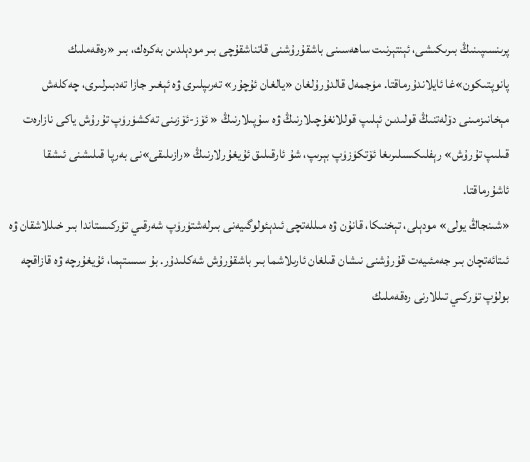پرىنسىپىنىڭ بىرىكىشى، ئېنتېرنىت ساھەسىنى باشقۇرۇشنى قاتناشقۇچى بىر مودېلدىن بەكرەك، بىر «رەقەملىك پانوپتىكون»غا ئايلاندۇرماقتا. مۈجمەل قالدۇرۇلغان «يالغان ئۇچۇر» تەرىپلىرى ۋە ئېغىر جازا تەدبىرلىرى، چەكلەش مېخانىزمىنى دۆلەتنىڭ قولىدىن ئېلىپ قوللانغۇچىلارنىڭ ۋە سۇپىلارنىڭ « ئۆز-ئۆزىنى تەكشۈرۈپ تۇرۇش ياكى نازارەت قىلىپ تۇرۇش» رېفلىكىسلىرىغا ئۆتكۈزۈپ بېرىپ، شۇ ئارقىلىق ئۇيغۇرلارنىڭ «رازىلىقى»نى بەرپا قىلىشنى ئىشقا ئاشۇرماقتا.
«شىنجاڭ يولى» مودېلى، تېخنىكا، قانۇن ۋە مىللەتچى ئىدېئولوگىيەنى بىرلەشتۈرۈپ شەرقىي تۈركىستاندا بىر خىللاشقان ۋە ئىتائەتچان بىر جەمئىيەت قۇرۇشنى نىشان قىلغان ئارىلاشما بىر باشقۇرۇش شەكلىدۇر. بۇ سىستېما، ئۇيغۇرچە ۋە قازاقچە بولۇپ تۈركىي تىللارنى رەقەملىك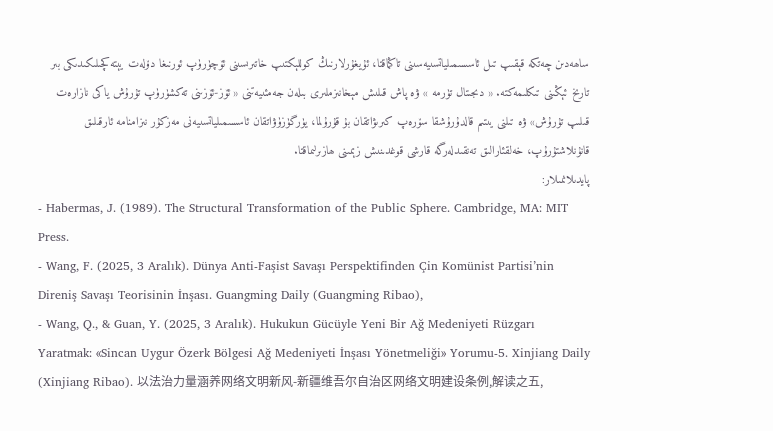ساھەدىن چەتكە قېقىپ تىل ئاسسىمىلياتسىيەسىنى تاڭماقتا، ئۇيغۇرلارنىڭ كوللېكتىپ خاتىرىسىنى ئۆچۈرۈپ ئورنىغا دۆلەت يېتەكچىلىكىدىكى بىر تارىخ ئېڭىنى تىكلىمەكتە. « دىجىتال تۈرمە » ۋە پاش قىلىش مېخانىزملىرى بىلەن جەمئىيەتنى « ئۆز-ئۆزىنى تەكشۈرۈپ تۇرۇش ياكى نازارەت قىلىپ تۇرۇش» ۋە تىلنى يىتىم قالدۇرۇشقا سۆرەپ كىرىۋاتقان بۇ قۇرۇلما، يۈرگۈزۈۋاتقان ئاسسىمىلياتسىيەنى مەزكۇر نىزامنامە ئارقىلىق قانۇنلاشتۇرۇپ، خەلقئارالىق تەنقىدلەرگە قارشى قوغدىنىش زېمىنى ھازىرلىماقتا.
پايدىلانمىلار:
- Habermas, J. (1989). The Structural Transformation of the Public Sphere. Cambridge, MA: MIT Press.
- Wang, F. (2025, 3 Aralık). Dünya Anti-Faşist Savaşı Perspektifinden Çin Komünist Partisi’nin Direniş Savaşı Teorisinin İnşası. Guangming Daily (Guangming Ribao),
- Wang, Q., & Guan, Y. (2025, 3 Aralık). Hukukun Gücüyle Yeni Bir Ağ Medeniyeti Rüzgarı Yaratmak: «Sincan Uygur Özerk Bölgesi Ağ Medeniyeti İnşası Yönetmeliği» Yorumu-5. Xinjiang Daily (Xinjiang Ribao). 以法治力量涵养网络文明新风-新疆维吾尔自治区网络文明建设条例,解读之五,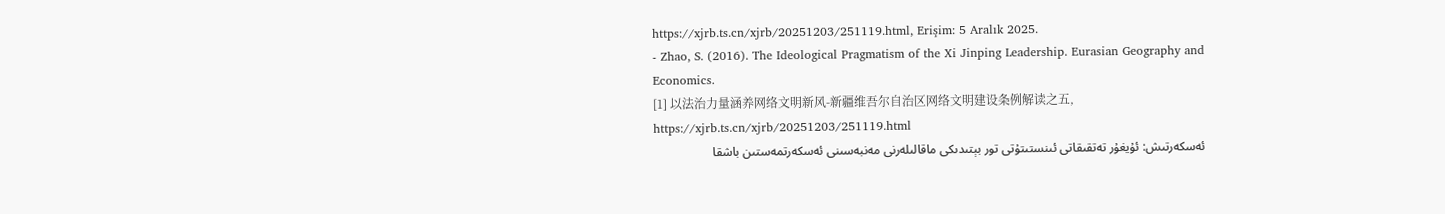https://xjrb.ts.cn/xjrb/20251203/251119.html, Erişim: 5 Aralık 2025.
- Zhao, S. (2016). The Ideological Pragmatism of the Xi Jinping Leadership. Eurasian Geography and Economics.
[1] 以法治力量涵养网络文明新风-新疆维吾尔自治区网络文明建设条例解读之五, https://xjrb.ts.cn/xjrb/20251203/251119.html
ئەسكەرتىش: ئۇيغۇر تەتقىقاتى ئىنستىتۇتى تور بېتىدىكى ماقالىلەرنى مەنبەسىنى ئەسكەرتمەستىن باشقا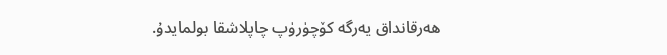ھەرقانداق يەرگە كۆچۈرۈپ چاپلاشقا بولمايدۇ.